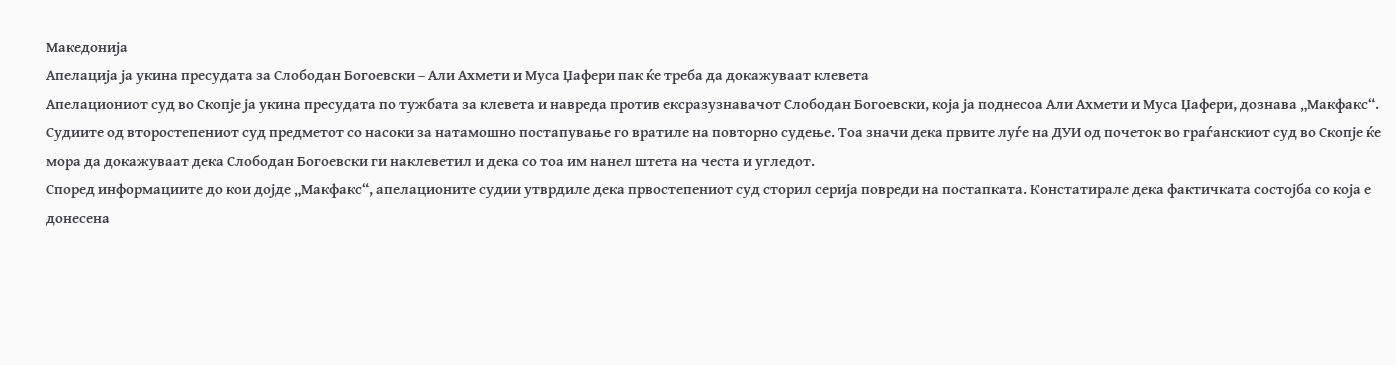Македонија
Aпелација ја укина пресудата за Слободан Богоевски – Али Ахмети и Муса Џафери пак ќе треба да докажуваат клевета
Апелациониот суд во Скопје ја укина пресудата по тужбата за клевета и навреда против ексразузнавачот Слободан Богоевски, која ја поднесоа Али Ахмети и Муса Џафери, дознава „Макфакс“. Судиите од второстепениот суд предметот со насоки за натамошно постапување го вратиле на повторно судење. Тоа значи дека првите луѓе на ДУИ од почеток во граѓанскиот суд во Скопје ќе мора да докажуваат дека Слободан Богоевски ги наклеветил и дека со тоа им нанел штета на честа и угледот.
Според информациите до кои дојде „Макфакс“, апелационите судии утврдиле дека првостепениот суд сторил серија повреди на постапката. Констатирале дека фактичката состојба со која е донесена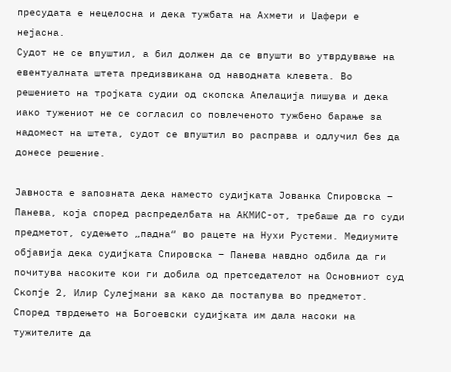пресудата е нецелосна и дека тужбата на Ахмети и Џафери е нејасна.
Судот не се впуштил, а бил должен да се впушти во утврдување на евентуалната штета предизвикана од наводната клевета. Во решението на тројката судии од скопска Апелација пишува и дека иако тужениот не се согласил со повлеченото тужбено барање за надомест на штета, судот се впуштил во расправа и одлучил без да донесе решение.

Јавноста е запозната дека наместо судијката Јованка Спировска – Панева, која според распределбата на АКМИС-от, требаше да го суди предметот, судењето „падна“ во рацете на Нухи Рустеми. Медиумите објавија дека судијката Спировска – Панева навдно одбила да ги почитува насоките кои ги добила од претседателот на Основниот суд Скопје 2, Илир Сулејмани за како да постапува во предметот. Според тврдењето на Богоевски судијката им дала насоки на тужителите да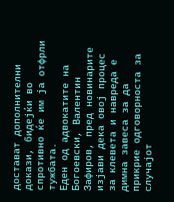достават дополнителни докази, бидејќи во спротивно ќе им ја отфрли тужбата.
Еден од адвокатите на Богоевски, Валентин Зафиров, пред новинарите изјави дека овој процес за клевета и навреда е димна завеса за да прикрие одговорноста за случајот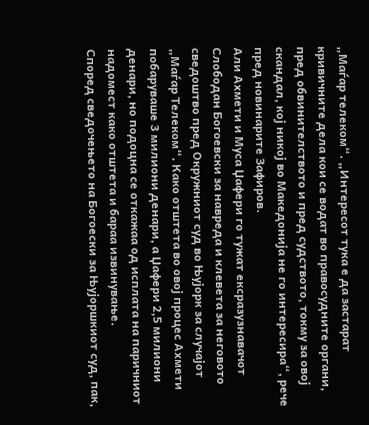„Маѓар телеком“. „Интересот тука е да застарат кривичните дела кои се водат во правосудните органи, пред обвинителството и пред судството, токму за овој скандал, кој никој во Македонија не го интересира“, рече пред новинарите Зафиров.
Али Ахмети и Муса Џафери го тужат ексразузнавачот Слободан Богоевски за навреда и клевета за неговото сведоштво пред Окружниот суд во Њујорк за случајот „Маѓар Телеком“. Како отштета во овој процес Ахмети побаруваше 3 милиони денари, а Џафери 2,5 милиони денари, но подоцна се откажаа од исплата на паричниот надомест како отштета и бараа извинување.
Според сведочењето на Богоески за Њујоршкиот суд, пак,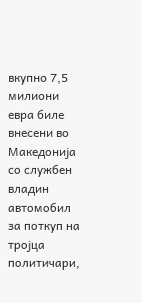вкупно 7,5 милиони евра биле внесени во Македонија со службен владин автомобил за поткуп на тројца политичари,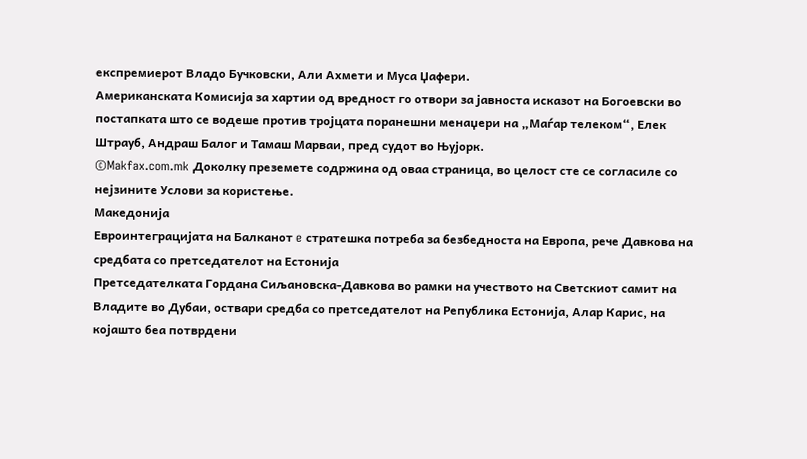експремиерот Владо Бучковски, Али Ахмети и Муса Џафери.
Американската Комисија за хартии од вредност го отвори за јавноста исказот на Богоевски во постапката што се водеше против тројцата поранешни менаџери на „Маѓар телеком“, Елек Штрауб, Андраш Балог и Тамаш Марваи, пред судот во Њујорк.
©Makfax.com.mk Доколку преземете содржина од оваа страница, во целост сте се согласиле со нејзините Услови за користење.
Македонија
Eвроинтеграцијата на Балканот e стратешка потреба за безбедноста на Европа, рече Давкова на средбата со претседателот на Естонија
Претседателката Гордана Сиљановска-Давкова во рамки на учеството на Светскиот самит на Владите во Дубаи, оствари средба со претседателот на Република Естонија, Алар Карис, на којашто беа потврдени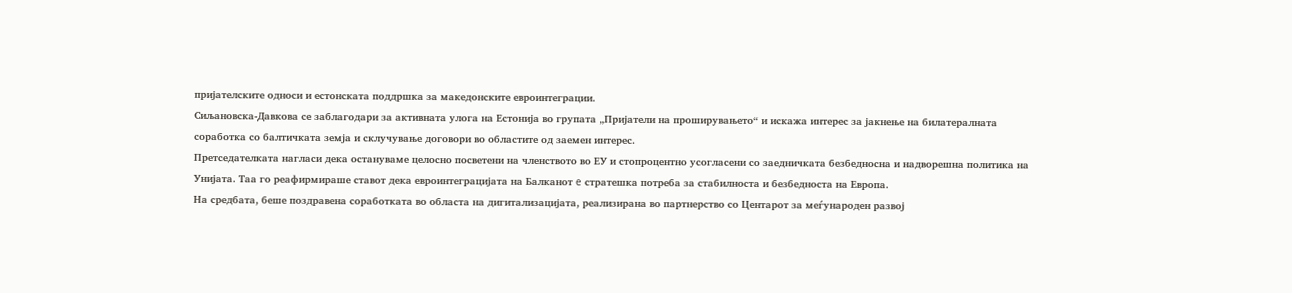пријателските односи и естонската поддршка за македонските евроинтеграции.
Сиљановска-Давкова се заблагодари за активната улога на Естонија во групата „Пријатели на проширувањето“ и искажа интерес за јакнење на билатералната соработка со балтичката земја и склучување договори во областите од заемен интерес.
Претседателката нагласи дека остануваме целосно посветени на членството во ЕУ и стопроцентно усогласени со заедничката безбедносна и надворешна политика на Унијата. Таа го реафирмираше ставот дека евроинтеграцијата на Балканот e стратешка потреба за стабилноста и безбедноста на Европа.
На средбата, беше поздравена соработката во областа на дигитализацијата, реализирана во партнерство со Центарот за меѓународен развој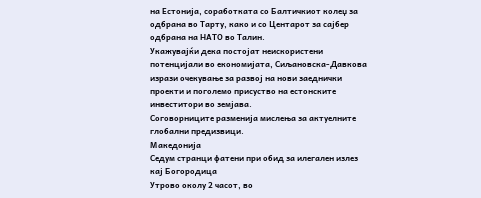на Естонија, соработката со Балтичкиот колеџ за одбрана во Тарту, како и со Центарот за сајбер одбрана на НАТО во Талин.
Укажувајќи дека постојат неискористени потенцијали во економијата, Сиљановска-Давкова изрази очекување за развој на нови заеднички проекти и поголемо присуство на естонските инвеститори во земјава.
Соговорниците разменија мислења за актуелните глобални предизвици.
Македонија
Седум странци фатени при обид за илегален излез кај Богородица
Утрово околу 2 часот, во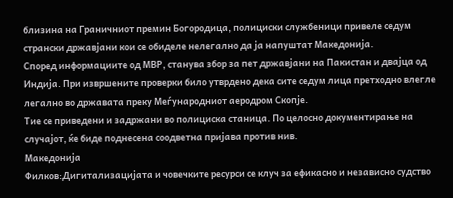близина на Граничниот премин Богородица, полициски службеници привеле седум странски државјани кои се обиделе нелегално да ја напуштат Македонија.
Според информациите од МВР, станува збор за пет државјани на Пакистан и двајца од Индија. При извршените проверки било утврдено дека сите седум лица претходно влегле легално во државата преку Меѓународниот аеродром Скопје.
Тие се приведени и задржани во полициска станица. По целосно документирање на случајот, ќе биде поднесена соодветна пријава против нив.
Македонија
Филков:Дигитализацијата и човечките ресурси се клуч за ефикасно и независно судство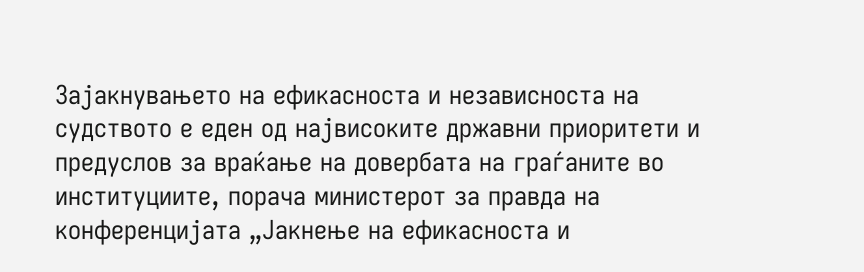Зајакнувањето на ефикасноста и независноста на судството е еден од највисоките државни приоритети и предуслов за враќање на довербата на граѓаните во институциите, порача министерот за правда на конференцијата „Јакнење на ефикасноста и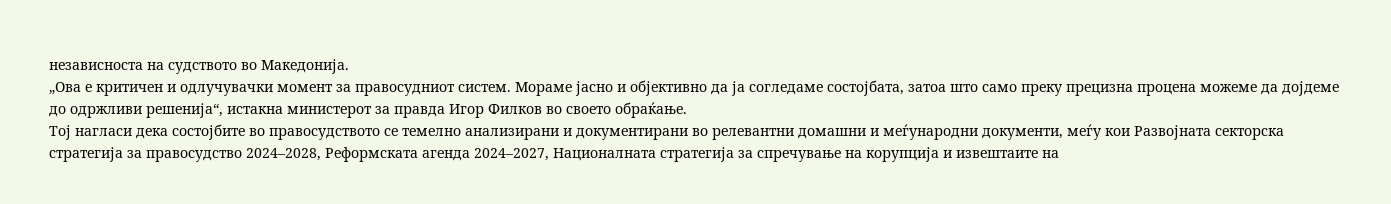независноста на судството во Македонија.
„Ова е критичен и одлучувачки момент за правосудниот систем. Мораме јасно и објективно да ја согледаме состојбата, затоа што само преку прецизна процена можеме да дојдеме до одржливи решенија“, истакна министерот за правда Игор Филков во своето обраќање.
Тој нагласи дека состојбите во правосудството се темелно анализирани и документирани во релевантни домашни и меѓународни документи, меѓу кои Развојната секторска стратегија за правосудство 2024–2028, Реформската агенда 2024–2027, Националната стратегија за спречување на корупција и извештаите на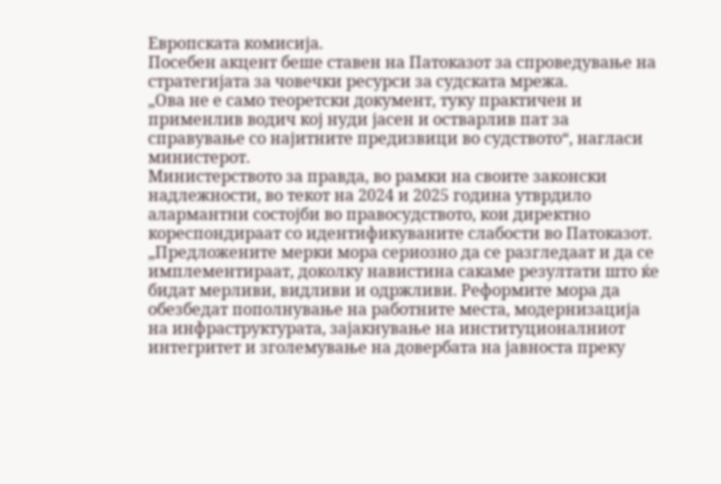Европската комисија.
Посебен акцент беше ставен на Патоказот за спроведување на стратегијата за човечки ресурси за судската мрежа.
„Ова не е само теоретски документ, туку практичен и применлив водич кој нуди јасен и остварлив пат за справување со најитните предизвици во судството“, нагласи министерот.
Министерството за правда, во рамки на своите законски надлежности, во текот на 2024 и 2025 година утврдило алармантни состојби во правосудството, кои директно кореспондираат со идентификуваните слабости во Патоказот.
„Предложените мерки мора сериозно да се разгледаат и да се имплементираат, доколку навистина сакаме резултати што ќе бидат мерливи, видливи и одржливи. Реформите мора да обезбедат пополнување на работните места, модернизација на инфраструктурата, зајакнување на институционалниот интегритет и зголемување на довербата на јавноста преку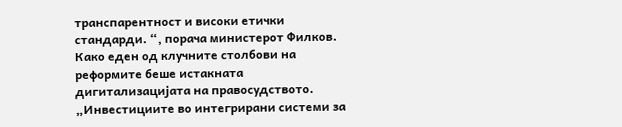транспарентност и високи етички стандарди. “, порача министерот Филков.
Како еден од клучните столбови на реформите беше истакната дигитализацијата на правосудството.
„Инвестициите во интегрирани системи за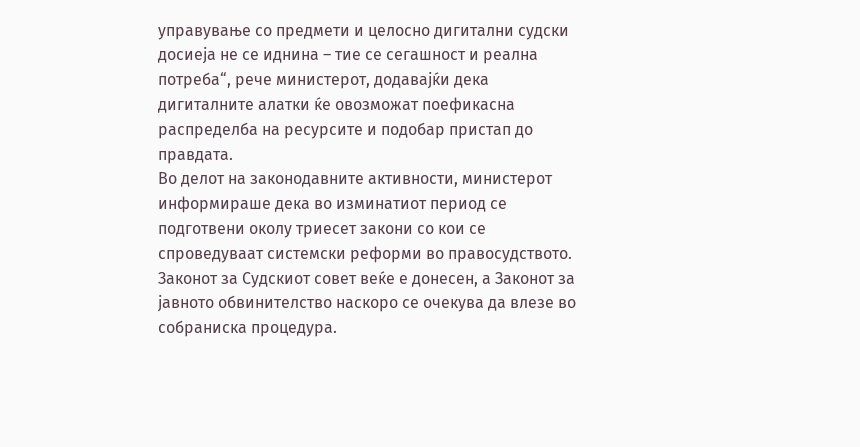управување со предмети и целосно дигитални судски досиеја не се иднина – тие се сегашност и реална потреба“, рече министерот, додавајќи дека дигиталните алатки ќе овозможат поефикасна распределба на ресурсите и подобар пристап до правдата.
Во делот на законодавните активности, министерот информираше дека во изминатиот период се подготвени околу триесет закони со кои се спроведуваат системски реформи во правосудството.
Законот за Судскиот совет веќе е донесен, а Законот за јавното обвинителство наскоро се очекува да влезе во собраниска процедура.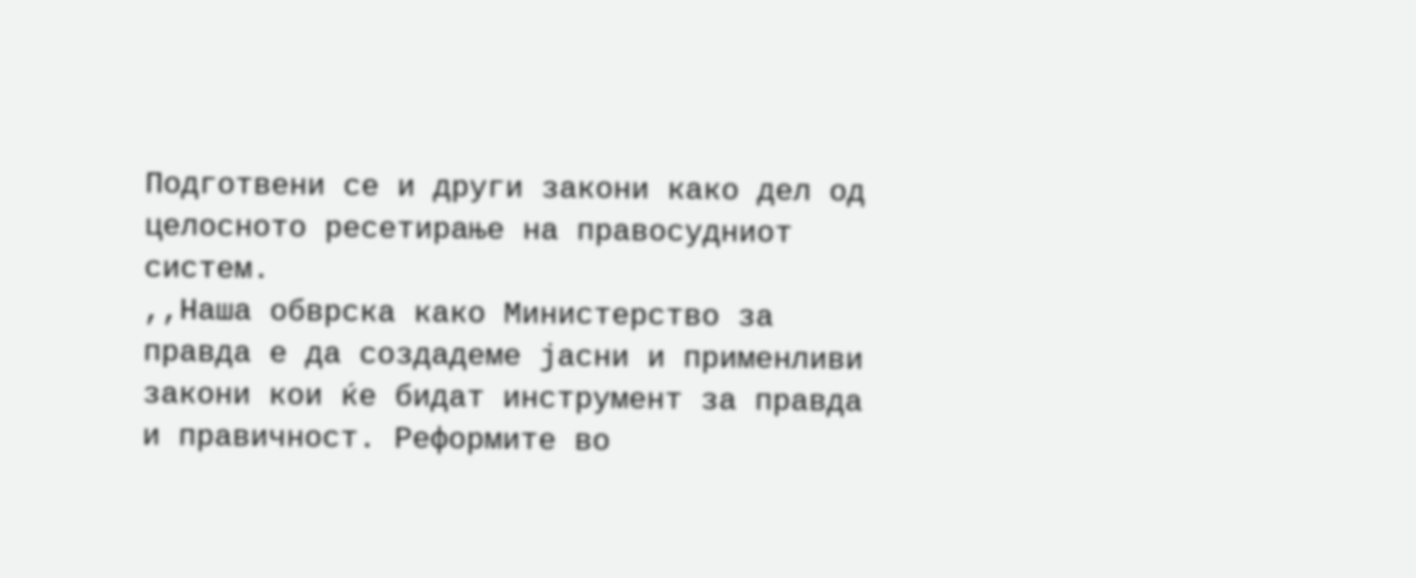Подготвени се и други закони како дел од целосното ресетирање на правосудниот систем.
,,Наша обврска како Министерство за правда е да создадеме јасни и применливи закони кои ќе бидат инструмент за правда и правичност. Реформите во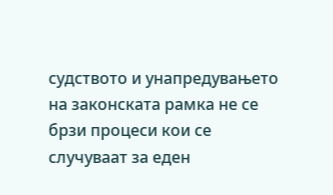судството и унапредувањето на законската рамка не се брзи процеси кои се случуваат за еден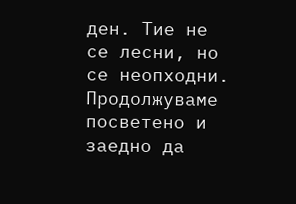ден. Тие не се лесни, но се неопходни. Продолжуваме посветено и заедно да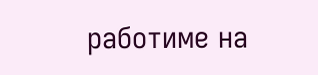работиме на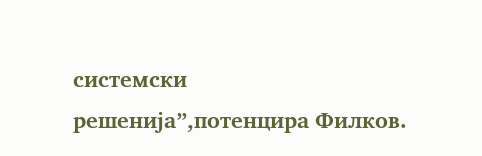системски решенија”,потенцира Филков.